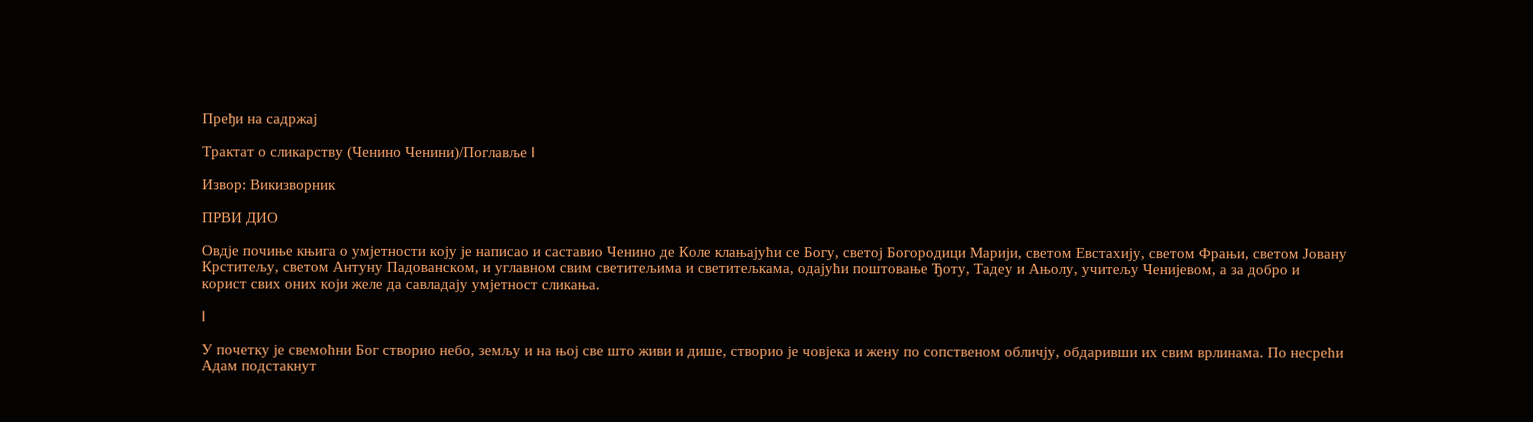Пређи на садржај

Трактат о сликарству (Ченино Ченини)/Поглавље I

Извор: Викизворник

ПРВИ ДИО

Овдје почиње књига о умјетности коју је написао и саставио Ченино де Коле клањајући се Богу, светој Богородици Марији, светом Евстахију, светом Фрањи, светом Јовану Крститељу, светом Антуну Падованском, и углавном свим светитељима и светитељкама, одајући поштовање Ђоту, Тадеу и Ањолу, учитељу Ченијевом, а за добро и корист свих оних који желе да савладају умјетност сликања.

I

У почетку је свемоћни Бог створио небо, земљу и на њој све што живи и дише, створио је човјека и жену по сопственом обличју, обдаривши их свим врлинама. По несрећи Адам подстакнут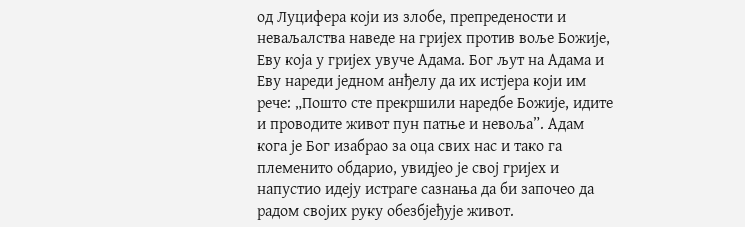од Луцифера који из злобе, препредености и неваљалства наведе на гријех против воље Божије, Еву која у гријех увуче Адама. Бог љут на Адама и Еву нареди једном анђелу да их истјера који им рече: „Пошто сте прекршили наредбе Божије, идите и проводите живот пун патње и невоља”. Адам кога је Бог изабрао за оца свих нас и тако га племенито обдарио, увидјео је свој гријех и напустио идеју истраге сазнања да би започео да радом својих руку обезбјеђује живот.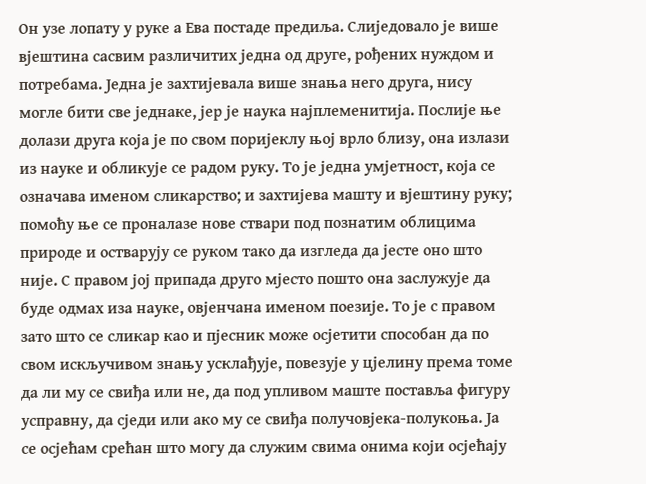Он узе лопату у руке а Ева постаде предиља. Слиједовало је више вјештина сасвим различитих једна од друге, рођених нуждом и потребама. Једна је захтијевала више знања него друга, нису могле бити све једнаке, јер је наука најплеменитија. Послије ње долази друга која је по свом поријеклу њој врло близу, она излази из науке и обликује се радом руку. То је једна умјетност, која се означава именом сликарство; и захтијева машту и вјештину руку; помоћу ње се проналазе нове ствари под познатим облицима природе и остварују се руком тако да изгледа да јесте оно што није. С правом јој припада друго мјесто пошто она заслужује да буде одмах иза науке, овјенчана именом поезије. То је с правом зато што се сликар као и пјесник може осјетити способан да по свом искључивом знању усклађује, повезује у цјелину према томе да ли му се свиђа или не, да под упливом маште поставља фигуру усправну, да сједи или ако му се свиђа получовјека-полукоња. Ја се осјећам срећан што могу да служим свима онима који осјећају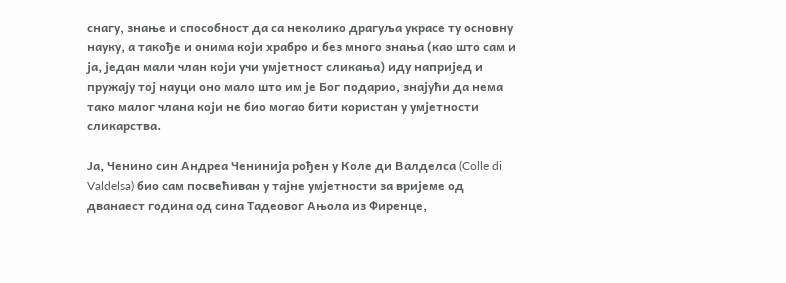снагу, знање и способност да са неколико драгуља украсе ту основну науку, а такође и онима који храбро и без много знања (као што сам и ја, један мали члан који учи умјетност сликања) иду напријед и пружају тој науци оно мало што им је Бог подарио, знајући да нема тако малог члана који не био могао бити користан у умјетности сликарства.

Ја, Ченино син Андреа Ченинија рођен у Коле ди Валделса (Colle di Valdelsa) био сам посвећиван у тајне умјетности за вријеме од дванаест година од сина Тадеовог Ањола из Фиренце,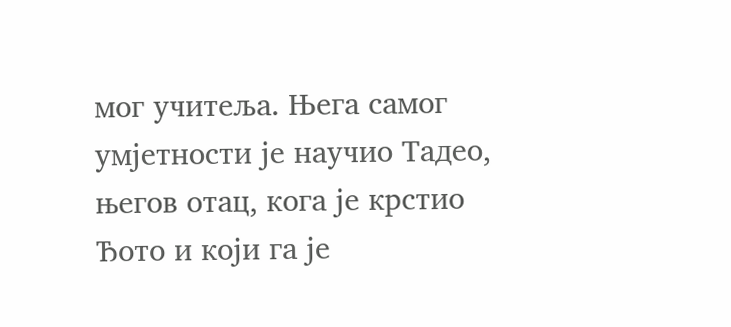мог учитеља. Њега самог умјетности је научио Тадео, његов отац, кога је крстио Ђото и који га је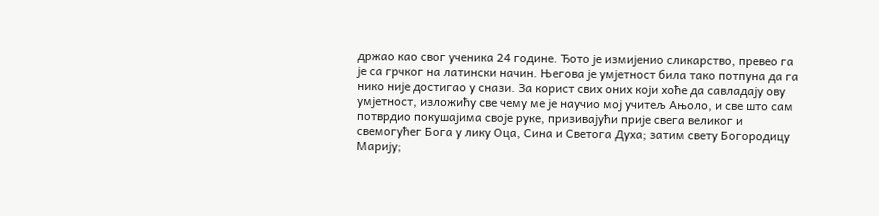држао као свог ученика 24 године. Ђото је измијенио сликарство, превео га је са грчког на латински начин. Његова је умјетност била тако потпуна да га нико није достигао у снази. За корист свих оних који хоће да савладају ову умјетност, изложићу све чему ме је научио мој учитељ Ањоло, и све што сам потврдио покушајима своје руке, призивајући прије свега великог и свемогућег Бога у лику Оца, Сина и Светога Духа; затим свету Богородицу Марију;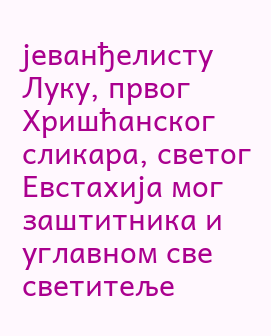јеванђелисту Луку, првог Хришћанског сликара, светог Евстахија мог заштитника и углавном све светитеље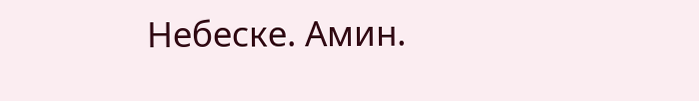Небеске. Амин.